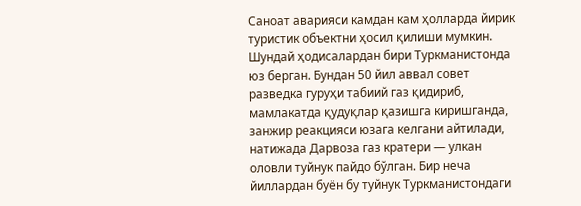Саноат аварияси камдан кам ҳолларда йирик туристик объектни ҳосил қилиши мумкин. Шундай ҳодисалардан бири Туркманистонда юз берган. Бундан 50 йил аввал совет разведка гуруҳи табиий газ қидириб, мамлакатда қудуқлар қазишга киришганда, занжир реакцияси юзага келгани айтилади, натижада Дарвоза газ кратери — улкан оловли туйнук пайдо бўлган. Бир неча йиллардан буён бу туйнук Туркманистондаги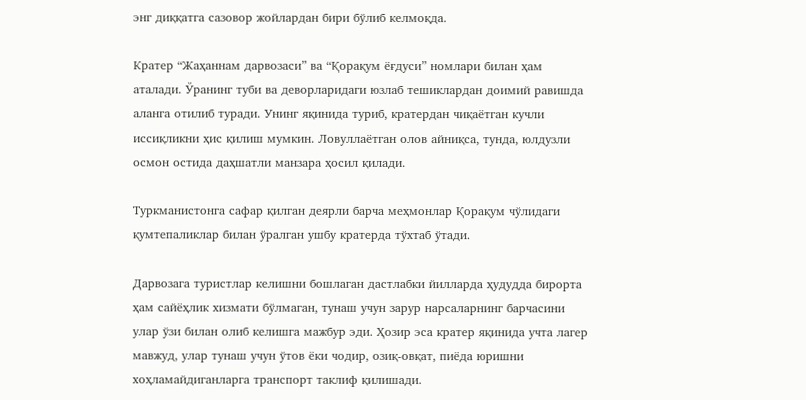энг диққатга сазовор жойлардан бири бўлиб келмоқда.

Кратер “Жаҳаннам дарвозаси” ва “Қорақум ёғдуси” номлари билан ҳам аталади. Ўранинг туби ва деворларидаги юзлаб тешиклардан доимий равишда аланга отилиб туради. Унинг яқинида туриб, кратердан чиқаётган кучли иссиқликни ҳис қилиш мумкин. Ловуллаётган олов айниқса, тунда, юлдузли осмон остида даҳшатли манзара ҳосил қилади.

Туркманистонга сафар қилган деярли барча меҳмонлар Қорақум чўлидаги қумтепаликлар билан ўралган ушбу кратерда тўхтаб ўтади.

Дарвозага туристлар келишни бошлаган дастлабки йилларда ҳудудда бирорта ҳам сайёҳлик хизмати бўлмаган, тунаш учун зарур нарсаларнинг барчасини улар ўзи билан олиб келишга мажбур эди. Ҳозир эса кратер яқинида учта лагер мавжуд, улар тунаш учун ўтов ёки чодир, озиқ-овқат, пиёда юришни хоҳламайдиганларга транспорт таклиф қилишади.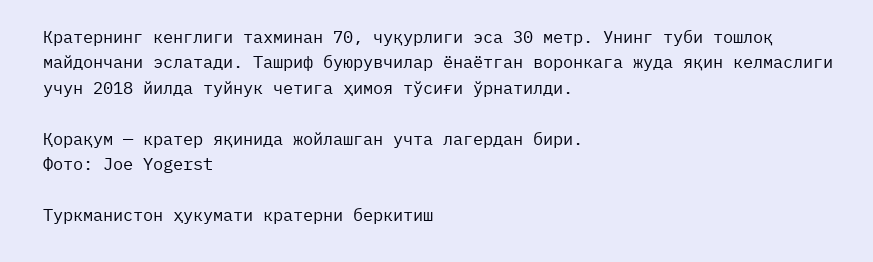Кратернинг кенглиги тахминан 70, чуқурлиги эса 30 метр. Унинг туби тошлоқ майдончани эслатади. Ташриф буюрувчилар ёнаётган воронкага жуда яқин келмаслиги учун 2018 йилда туйнук четига ҳимоя тўсиғи ўрнатилди.

Қорақум — кратер яқинида жойлашган учта лагердан бири.
Фото: Joe Yogerst

Туркманистон ҳукумати кратерни беркитиш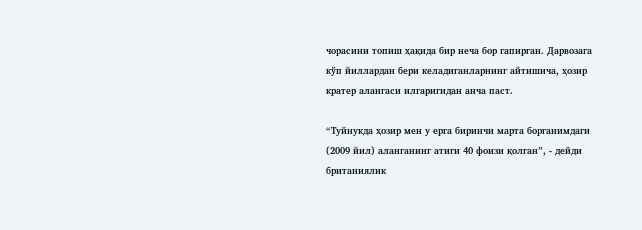чорасини топиш ҳақида бир неча бор гапирган. Дарвозага кўп йиллардан бери келадиганларнинг айтишича, ҳозир кратер алангаси илгаригидан анча паст.

“Туйнукда ҳозир мен у ерга биринчи марта борганимдаги (2009 йил) аланганинг атиги 40 фоизи қолган”, - дейди британиялик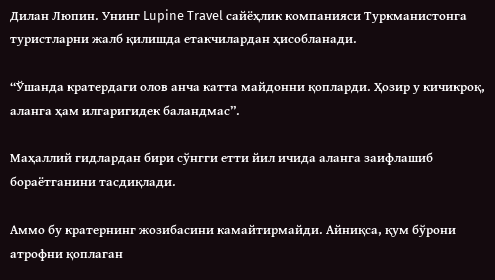Дилан Люпин. Унинг Lupine Travel сайёҳлик компанияси Туркманистонга туристларни жалб қилишда етакчилардан ҳисобланади.

“Ўшанда кратердаги олов анча катта майдонни қопларди. Ҳозир у кичикроқ, аланга ҳам илгаригидек баландмас”.

Маҳаллий гидлардан бири сўнгги етти йил ичида аланга заифлашиб бораётганини тасдиқлади.

Аммо бу кратернинг жозибасини камайтирмайди. Айниқса, қум бўрони атрофни қоплаган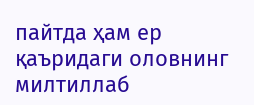пайтда ҳам ер қаъридаги оловнинг милтиллаб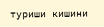туриши кишини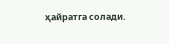ҳайратга солади.